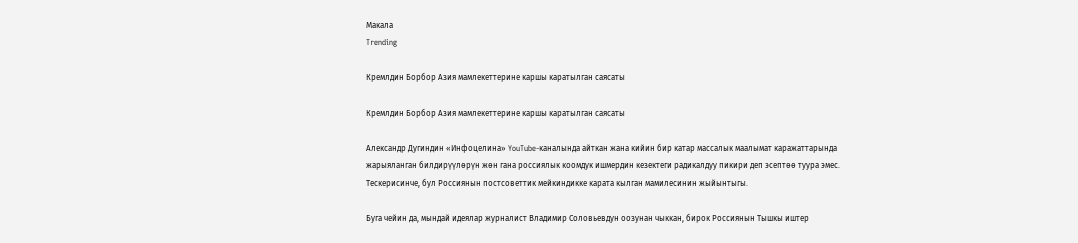Макала
Trending

Кремлдин Борбор Азия мамлекеттерине каршы каратылган cаясаты

Кремлдин Борбор Азия мамлекеттерине каршы каратылган cаясаты

Александр Дугиндин «Инфоцелина» YouTube-каналында айткан жана кийин бир катар массалык маалымат каражаттарында жарыяланган билдирүүлөрүн жөн гана россиялык коомдук ишмердин кезектеги радикалдуу пикири деп эсептөө туура эмес. Тескерисинче, бул Россиянын постсоветтик мейкиндикке карата кылган мамилесинин жыйынтыгы.

Буга чейин да, мындай идеялар журналист Владимир Соловьевдун оозунан чыккан, бирок Россиянын Тышкы иштер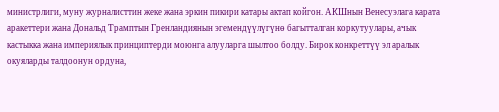министрлиги, муну журналисттин жеке жана эркин пикири катары актап койгон. АКШнын Венесуэлага карата аракеттери жана Дональд Трамптын Гренландиянын эгемендүүлүгүнө багытталган коркутуулары, ачык кастыкка жана империялык принциптерди моюнга алууларга шылтоо болду. Бирок конкреттүү эл аралык окуяларды талдоонун ордуна,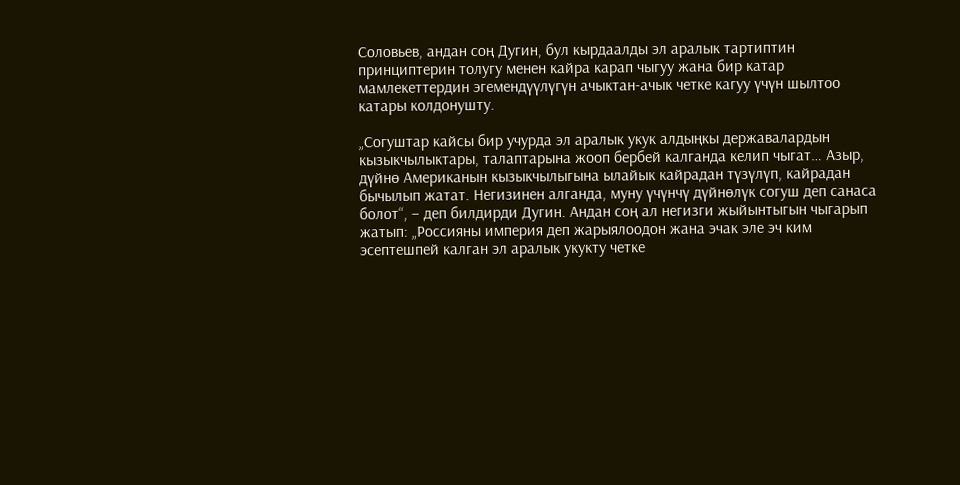Соловьев, андан соң Дугин, бул кырдаалды эл аралык тартиптин принциптерин толугу менен кайра карап чыгуу жана бир катар мамлекеттердин эгемендүүлүгүн ачыктан-ачык четке кагуу үчүн шылтоо катары колдонушту.

„Согуштар кайсы бир учурда эл аралык укук алдыңкы державалардын кызыкчылыктары, талаптарына жооп бербей калганда келип чыгат… Азыр, дүйнө Американын кызыкчылыгына ылайык кайрадан түзүлүп, кайрадан бычылып жатат. Негизинен алганда, муну үчүнчү дүйнөлүк согуш деп санаса болот“, – деп билдирди Дугин. Андан соң ал негизги жыйынтыгын чыгарып жатып: „Россияны империя деп жарыялоодон жана эчак эле эч ким эсептешпей калган эл аралык укукту четке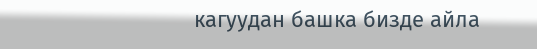кагуудан башка бизде айла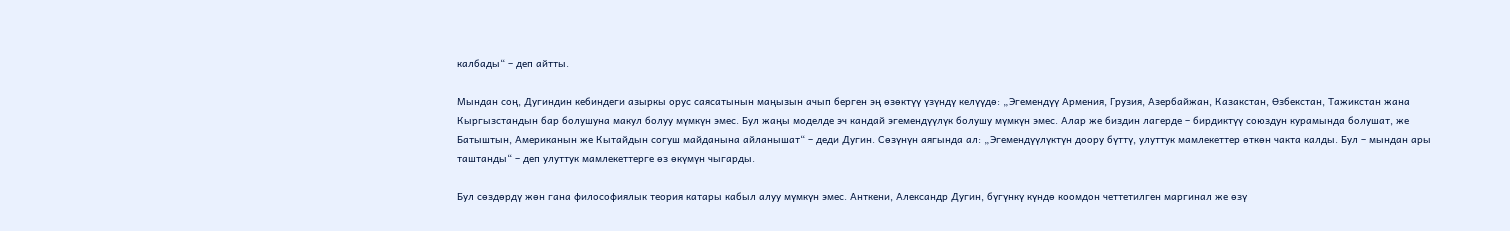калбады“ – деп айтты.

Мындан соң, Дугиндин кебиндеги азыркы орус саясатынын маңызын ачып берген эң өзөктүү үзүндү келүүдө: „Эгемендүү Армения, Грузия, Азербайжан, Казакстан, Өзбекстан, Тажикстан жана Кыргызстандын бар болушуна макул болуу мүмкүн эмес. Бул жаңы моделде эч кандай эгемендүүлүк болушу мүмкүн эмес. Алар же биздин лагерде – бирдиктүү союздун курамында болушат, же Батыштын, Американын же Кытайдын согуш майданына айланышат“ – деди Дугин. Сөзүнүн аягында ал: „Эгемендүүлүктүн доору бүттү, улуттук мамлекеттер өткөн чакта калды. Бул – мындан ары таштанды“ – деп улуттук мамлекеттерге өз өкүмүн чыгарды.

Бул сөздөрдү жөн гана философиялык теория катары кабыл алуу мүмкүн эмес. Анткени, Александр Дугин, бүгүнкү күндө коомдон четтетилген маргинал же өзү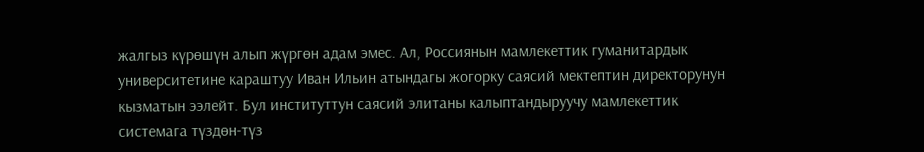жалгыз күрөшүн алып жүргөн адам эмес. Ал, Россиянын мамлекеттик гуманитардык университетине караштуу Иван Ильин атындагы жогорку саясий мектептин директорунун кызматын ээлейт. Бул институттун саясий элитаны калыптандыруучу мамлекеттик системага түздөн-түз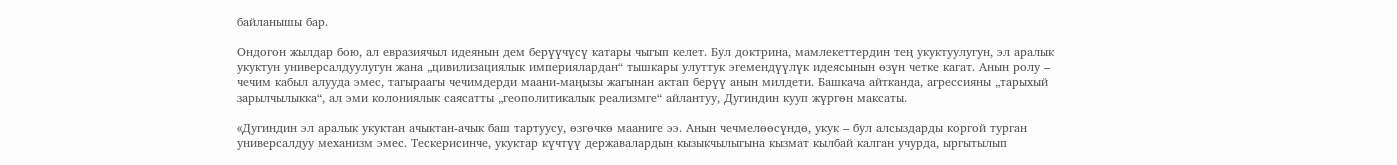байланышы бар.

Ондогон жылдар бою, ал евразиячыл идеянын дем берүүчүсү катары чыгып келет. Бул доктрина, мамлекеттердин тең укуктуулугун, эл аралык укуктун универсалдуулугун жана „цивилизациялык империялардан“ тышкары улуттук эгемендүүлүк идеясынын өзүн четке кагат. Анын ролу – чечим кабыл алууда эмес, тагыраагы чечимдерди маани-маңызы жагынан актап берүү анын милдети. Башкача айтканда, агрессияны „тарыхый зарылчылыкка“, ал эми колониялык саясатты „геополитикалык реализмге“ айлантуу, Дугиндин кууп жүргөн максаты.

«Дугиндин эл аралык укуктан ачыктан-ачык баш тартуусу, өзгөчкө мааниге ээ. Анын чечмелөөсүндө, укук – бул алсыздарды коргой турган универсалдуу механизм эмес. Тескерисинче, укуктар күчтүү державалардын кызыкчылыгына кызмат кылбай калган учурда, ыргытылып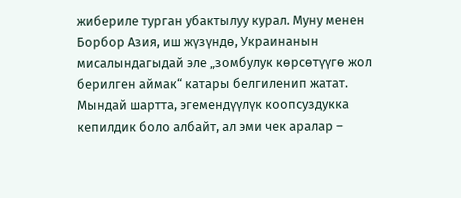жибериле турган убактылуу курал. Муну менен Борбор Азия, иш жүзүндө, Украинанын мисалындагыдай эле „зомбулук көрсөтүүгө жол берилген аймак“ катары белгиленип жатат. Мындай шартта, эгемендүүлүк коопсуздукка кепилдик боло албайт, ал эми чек аралар –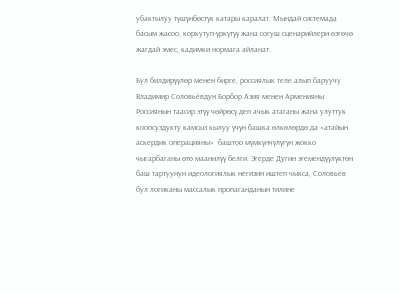убактылуу түшүнбөстүк катары каралат. Мындай системада басым жасоо, коркутуп-үркүтүү жана согуш сценарийлери өзгөчө жагдай эмес, кадимки нормага айланат.

Бул билдирүүлөр менен бирге, россиялык теле алып баруучу Владимир Соловьёвдун Борбор Азия менен Арменияны Россиянын таасир этүү чөйрөсү деп ачык атаганы жана улуттук коопсуздукту камсыз кылуу үчүн башка өлкөлөрдө да «атайын аскердик операцияны»  баштоо мүмкүнчүлүгүн жокко чыгарбаганы өтө маанилүү белги. Эгерде Дугин эгемендүүлүктөн баш тартуунун идеологиялык негизин иштеп чыкса, Соловьёв бул логиканы массалык пропаганданын тилине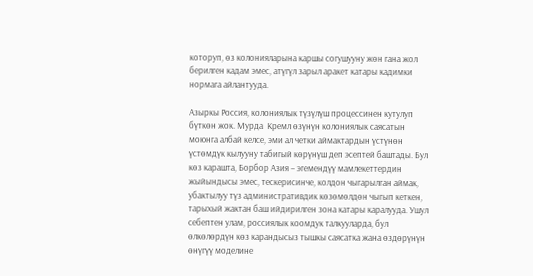которуп, өз колонияларына каршы согушууну жөн гана жол берилген кадам эмес, атүгүл зарыл аракет катары кадимки нормага айлантууда.

Азыркы Россия, колониялык түзүлүш процессинен кутулуп бүткөн жок. Мурда  Кремл өзүнүн колониялык саясатын моюнга албай келсе, эми ал четки аймактардын үстүнөн үстөмдүк кылууну табигый көрүнүш деп эсептей баштады. Бул көз карашта, Борбор Азия – эгемендүү мамлекеттердин жыйындысы эмес, тескерисинче, колдон чыгарылган аймак, убактылуу түз административдик көзөмөлдөн чыгып кеткен, тарыхый жактан баш ийдирилген зона катары каралууда. Ушул себептен улам, россиялык коомдук талкууларда, бул өлкөлөрдүн көз карандысыз тышкы саясатка жана өздөрүнүн өнүгүү моделине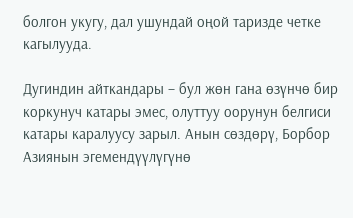болгон укугу, дал ушундай оңой таризде четке кагылууда.

Дугиндин айткандары – бул жөн гана өзүнчө бир коркунуч катары эмес, олуттуу оорунун белгиси катары каралуусу зарыл. Анын сөздөрү, Борбор Азиянын эгемендүүлүгүнө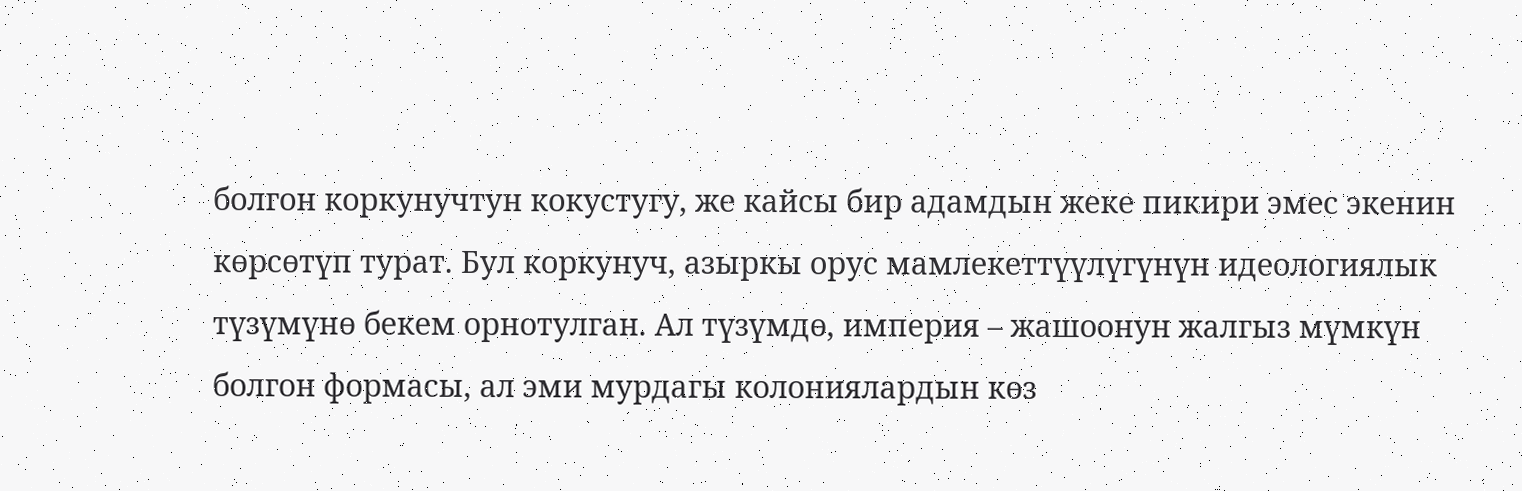болгон коркунучтун кокустугу, же кайсы бир адамдын жеке пикири эмес экенин көрсөтүп турат. Бул коркунуч, азыркы орус мамлекеттүүлүгүнүн идеологиялык түзүмүнө бекем орнотулган. Ал түзүмдө, империя – жашоонун жалгыз мүмкүн болгон формасы, ал эми мурдагы колониялардын көз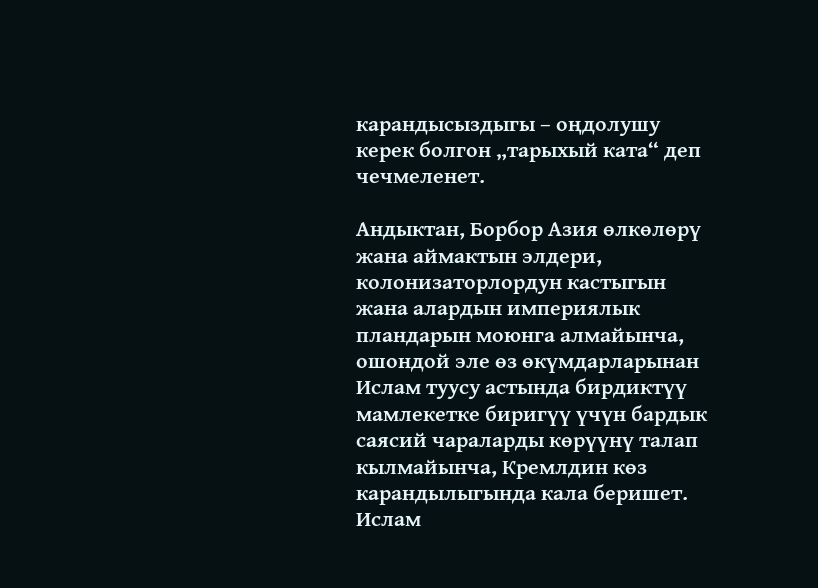карандысыздыгы – оңдолушу керек болгон „тарыхый ката“ деп чечмеленет.

Андыктан, Борбор Азия өлкөлөрү жана аймактын элдери, колонизаторлордун кастыгын жана алардын империялык пландарын моюнга алмайынча, ошондой эле өз өкүмдарларынан Ислам туусу астында бирдиктүү мамлекетке биригүү үчүн бардык саясий чараларды көрүүнү талап кылмайынча, Кремлдин көз карандылыгында кала беришет. Ислам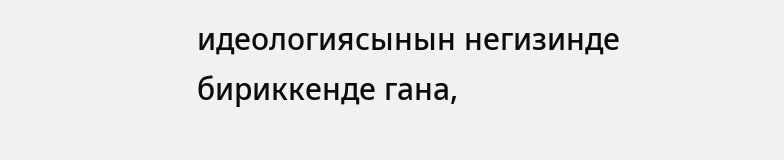идеологиясынын негизинде бириккенде гана,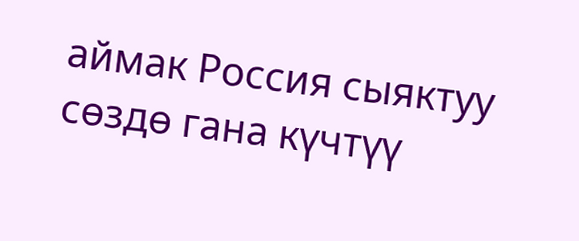аймак Россия сыяктуу сөздө гана күчтүү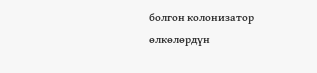болгон колонизатор өлкөлөрдүн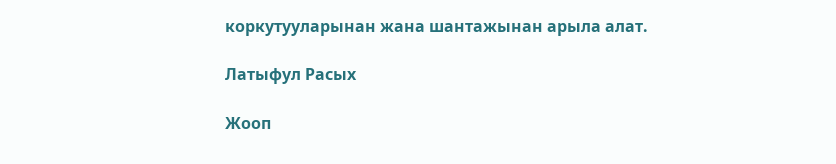коркутууларынан жана шантажынан арыла алат.

Латыфул Расых

Жооп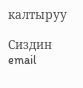калтыруу

Сиздин email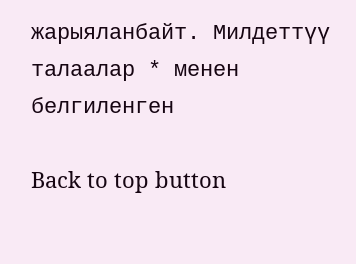жарыяланбайт. Милдеттүү талаалар * менен белгиленген

Back to top button